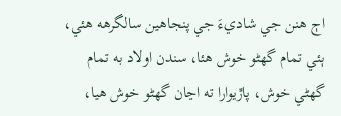اڄ هنن جي شاديءَ جي پنجاهين سالگرهه هئي، ٻئي تمام گهڻو خوش هئا، سندن اولاد به تمام گهڻي خوش، پاڙيوارا ته اڃان گهڻو خوش هيا،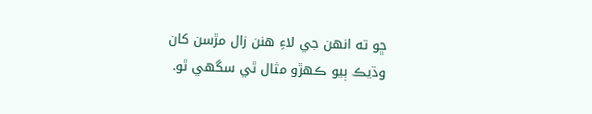ڇو ته انهن جي لاءِ هنن زال مڙسن کان وڌيڪ ٻيو ڪهڙو مثال ٿي سگهي ٿو.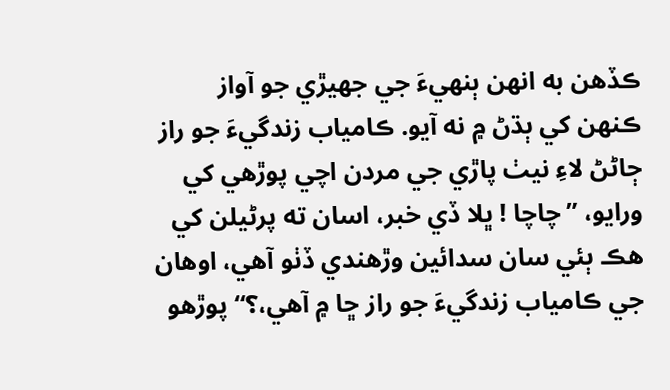ڪڏهن به انهن ٻنهيءَ جي جهيڙي جو آواز ڪنهن کي ٻڌڻ ۾ نه آيو. ڪامياب زندگيءَ جو راز ڄاڻڻ لاءِ نيٺ پاڙي جي مردن اچي پوڙهي کي ورايو، ”چاچا ! ڀلا ڏي خبر، اسان ته پرڻيلن کي هڪ ٻئي سان سدائين وڙهندي ڏٺو آهي، اوهان جي ڪامياب زندگيءَ جو راز ڇا ۾ آهي،؟“ پوڙهو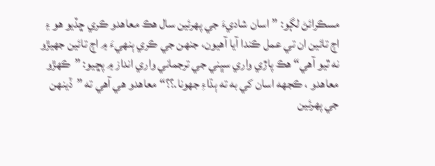مسڪرائڻ لڳو: ”اسان شاديءَ جي پهرئين سال هڪ معاهدو ڪري ڇڏيو هو ۽ اڄ تائين ان تي عمل ڪندا آيا آهيون، جنهن جي ڪري ٻنهيءَ ۾ اڄ تائين جهيڙو نه ٿيو آهي“ هڪ پاڙي واري سڀني جي ترجماني واري انداز ۾ پڇيو: ”ڪهڙو معاهدو ، ڪجهه اسان کي به ته ٻڌاءِ جهونا.؟؟“ معاهدو هي آهي ته ”ڏينهن جي پهرئين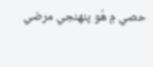حصي ۾ هُو پنهنجي مرضي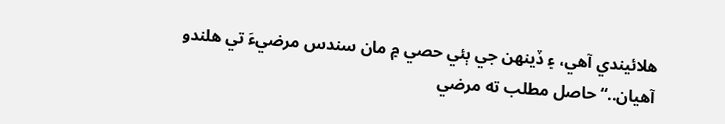هلائيندي آهي، ۽ ڏينهن جي ٻئي حصي ۾ مان سندس مرضيءَ تي هلندو آهيان..“ حاصل مطلب ته مرضي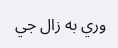وري به زال جي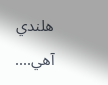هلندي آهي....